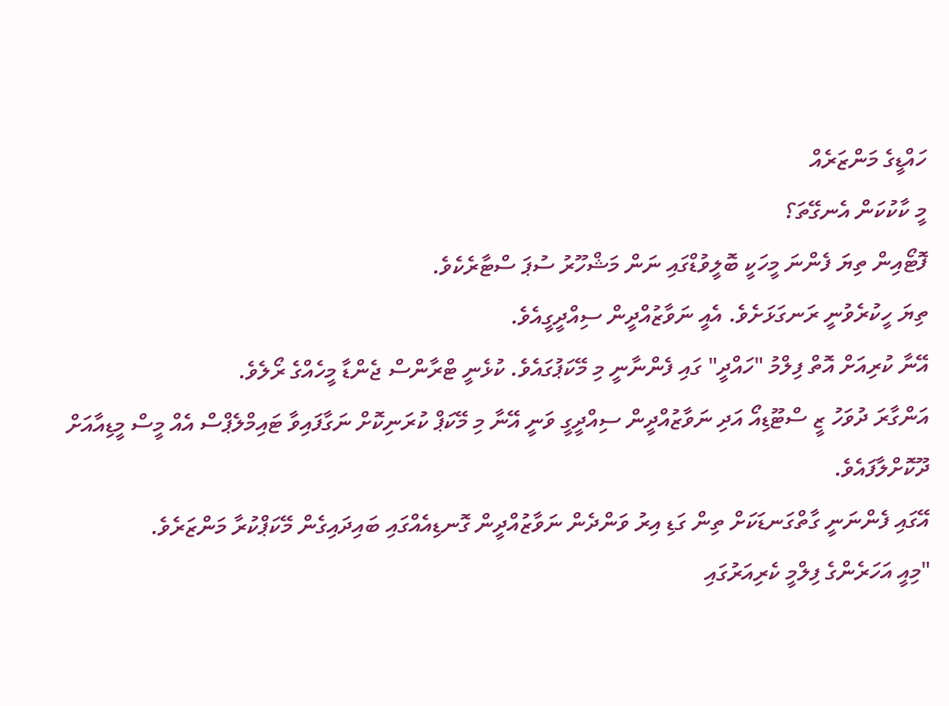ހައްޑީގެ މަންޒަރެއް
މީ ކާކުކަން އެނގޭތަ؟
ފޮޓޯއިން ތިޔަ ފެންނަ މީހަކީ ބޮލީވުޑްގައި ނަން މަޝްހޫރު ސުޕަ ސްޓާރެކެވެ.
ތިޔަ ހީކުރެވުނީ ރަނގަޅަށެވެ. އެއީ ނަވާޒުއްދީން ސިއްދީގީއެވެ.
އޭނާ ކުރިއަށް އޮތް ފިލްމު "ހައްދީ" ގައި ފެންނާނީ މި މޭކަޕުގައެވެ. ކުޅެނީ ޓްރާންސް ޖެންޑާ މީހެއްގެ ރޯލެވެ.
އަންގާރަ ދުވަހު ޒީ ސްޓޫޑިއޯ އަދި ނަވާޒުއްދީން ސިއްދީގީ ވަނީ އޭނާ މި މޭކަޕް ކުރަނިކޮށް ނަގާފައިވާ ޓައިމްލެޕްސް އެއް މީސް މީޑިއާއަށް ދޫކޮށްލާފައެވެ.
އޭގައި ފެންނަނީ ގާތްގަނޑަކަށް ތިން ގަޑި އިރު ވަންދެން ނަވާޒުއްދީން ގޮނޑިއެއްގައި ބައިދައިގެން މޭކަޕްކުރާ މަންޒަރެވެ.
"މިއީ އަހަރެންގެ ފިލްމީ ކެރިއަރުގައި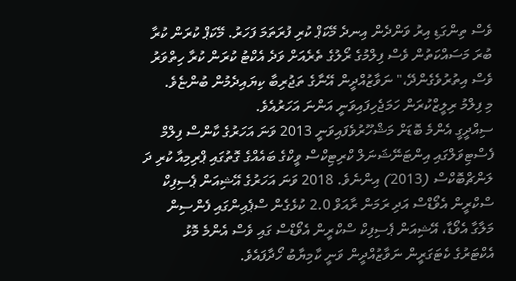ވެސް ތިންގަޑި އިރު ވަންދެން އިނދެ މޭކަޕް ކުރި ފުރަތަމަ ފަހަރު. މޭކަޕް ކުރަން ކުރާ ބުރަ މަސައްކަތުން ވެސް ފިލްމުގެ ރޯލުގެ ތެރެއަށް ވަދެ އެކްޓު ކުރަން ކުރާ ހިތްވަރު ވެސް އިތުރުވެގެންދޭ،" ނަވާޒުއްދީން އޭނާގެ ތަޖުރިބާ ކިޔައިދެމުން ބުންޏެވެ.
މި ފިލްމު ރިލީޒްކުރަން ހަމަޖެހިފައިވަނީ އަންނަ އަހަރުއެވެ.
ސިއްދީގީ އެންމެ ބޮޑަށް މަޝްހޫރުވެފައިވަނީ 2013 ވަނަ އަހަރުގެ ކާންސް ފިލްމް ފެސްޓިވަލްގައި އިންޓަނޭޝަނަލް ކްރިޓިކްސް ވީކްގެ ބައެއްގެ ގޮތުގައި ޕްރިމިއާ ކުރި ދަ ލަންޗްބޮކްސް (2013) އިންނެވެ. 2018 ވަނަ އަހަރުގެ އޭޝިއަން ޕެސިފިކް ސްކްރީން އެވޯޑްސް އަދި ރަމަން ރާއަވް 2.0 ކުޅެގެން ސްޕެއިންގައި ފެންސިން މަލާގާ އެވޯޑާ، އޭޝިއަން ޕެސިފިކް ސްކްރީން އެވޯޑްސް ގައި ވެސް އެންމެ މޮޅު އެކްޓަރުގެ ކެޓަގަރީން ނަވާޒުއްދީން ވަނީ ކާމިޔާބު ހޯދާފައެވެ.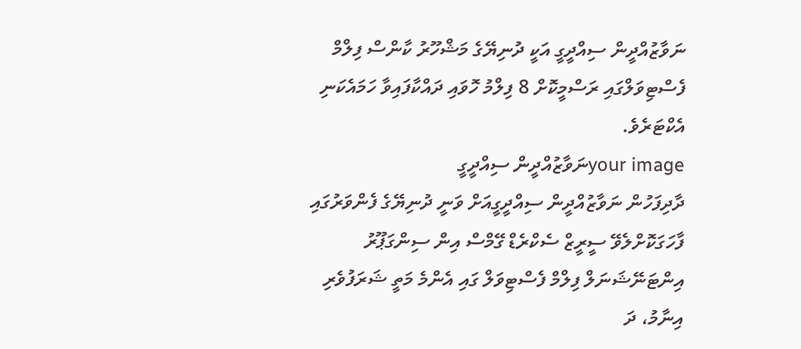ނަވާޒުއްދީން ސިއްދީގީ އަކީ ދުނިޔޭގެ މަޝްހޫރު ކާންސް ފިލްމް ފެސްޓިވަލްގައި ރަސްމީކޮށް 8 ފިލްމު ހޮވައި ދައްކާފައިވާ ހަމައެކަނި އެކްޓަރެވެ.
your imageނަވާޒުއްދީން ސިއްދީގީ
ދާދިފަހުން ނަވާޒުއްދީން ސިއްދީގީއަށް ވަނީ ދުނިޔޭގެ ފެންވަރުގައި ފާހަގަކޮށްލެވޭ ސީރީޒް ސެކްރެޑް ގޭމްސް އިން ސިންގަޕޫރު އިންޓަނޭޝަނަލް ފިލްމް ފެސްޓިވަލް ގައި އެންމެ މަތީ ޝަރަފުވެރި އިނާމު، ދަ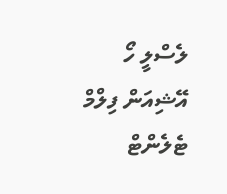ލެސްލީ ހޯ އޭޝިއަން ފިލްމް ޓެލެންޓް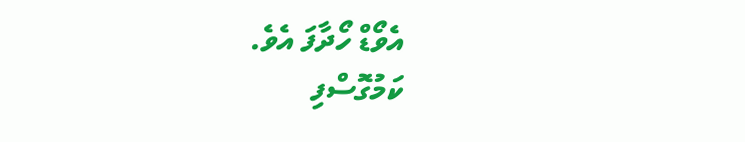އެވޯޑް ހޯދާފަ އެވެ.
ކަމުގޮސްފި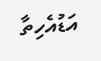އަޑުއެހިތާ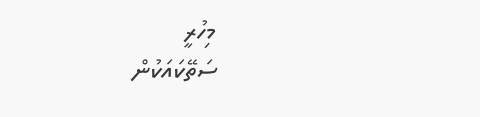މިހުރީ
ސަތޭކައަކުން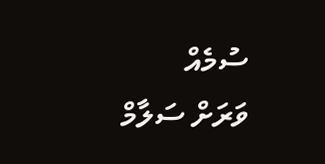ސުމެއް
ވަރަށް ސަލާމް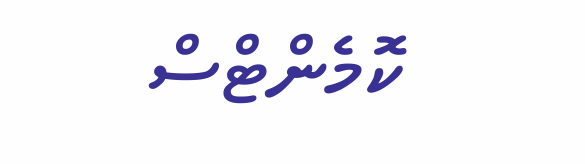ކޮމެންޓްސް